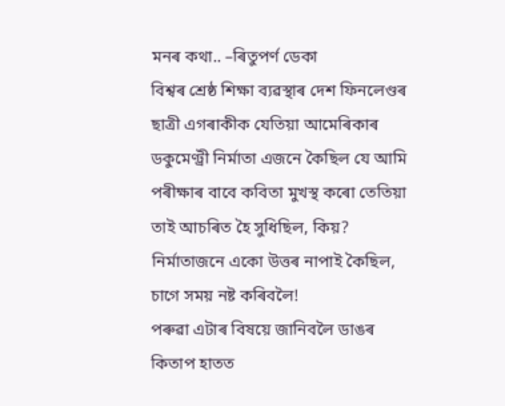মনৰ কথা.. –ৰিতুপৰ্ণ ডেকা
বিশ্বৰ শ্ৰেষ্ঠ শিক্ষা ব্যৱস্থাৰ দেশ ফিনলেণ্ডৰ ছাত্ৰী এগৰাকীক যেতিয়া আমেৰিকাৰ ডকুমেণ্ট্ৰী নিৰ্মাতা এজনে কৈছিল যে আমি পৰীক্ষাৰ বাবে কবিতা মুখস্থ কৰো তেতিয়া তাই আচৰিত হৈ সুধিছিল, কিয়? নিৰ্মাতাজনে একো উত্তৰ নাপাই কৈছিল, চাগে সময় নষ্ট কৰিবলৈ!
পৰুৱা এটাৰ বিষয়ে জানিবলৈ ডাঙৰ কিতাপ হাতত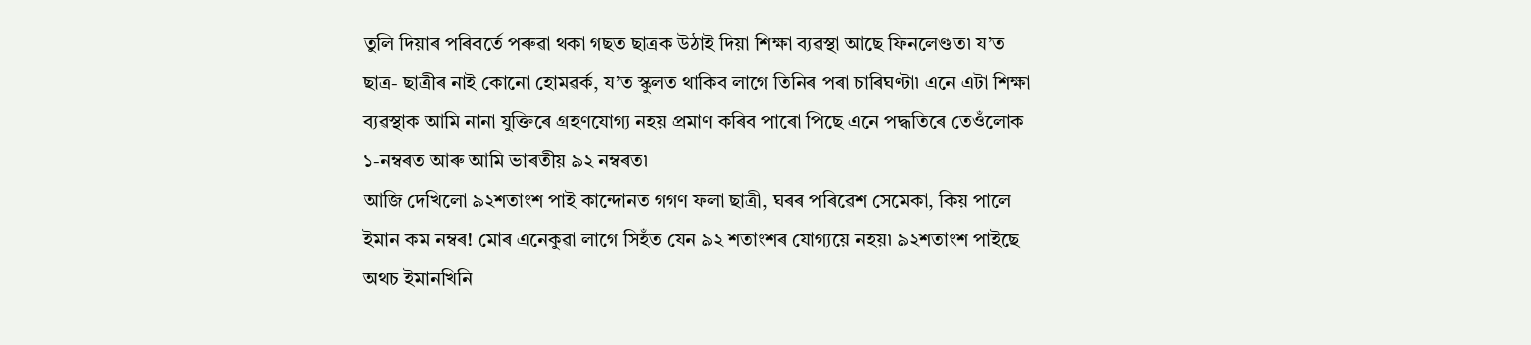তুলি দিয়াৰ পৰিবৰ্তে পৰুৱা থকা গছত ছাত্ৰক উঠাই দিয়া শিক্ষা ব্যৱস্থা আছে ফিনলেণ্ডত৷ য’ত ছাত্ৰ- ছাত্ৰীৰ নাই কোনো হোমৱৰ্ক, য’ত স্কুলত থাকিব লাগে তিনিৰ পৰা চাৰিঘণ্টা৷ এনে এটা শিক্ষা ব্যৱস্থাক আমি নানা যুক্তিৰে গ্ৰহণযোগ্য নহয় প্ৰমাণ কৰিব পাৰো পিছে এনে পদ্ধতিৰে তেওঁলোক ১-নম্বৰত আৰু আমি ভাৰতীয় ৯২ নম্বৰত৷
আজি দেখিলো ৯২শতাংশ পাই কান্দোনত গগণ ফলা ছাত্ৰী, ঘৰৰ পৰিৱেশ সেমেকা, কিয় পালে ইমান কম নম্বৰ! মোৰ এনেকুৱা লাগে সিহঁত যেন ৯২ শতাংশৰ যোগ্যয়ে নহয়৷ ৯২শতাংশ পাইছে অথচ ইমানখিনি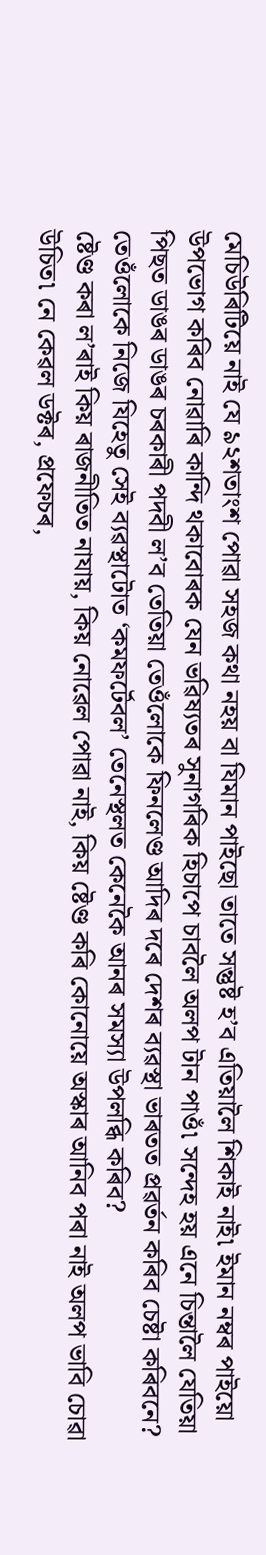মেচিউৰিটিয়ে নাই যে ৯২শতাংশ পোৱা সহজ কথা নহয় বা যিমান পাইছো তাতে সন্তুষ্ট হ’ব এতিয়ালৈ শিকাই নাই৷ ইমান নম্বৰ পাইয়ো উপভোগ কৰিব নোৱাৰি কান্দি থকাবোৰক যেন ভৱিষ্যতৰ সুনাগৰিক হিচাপে চাবলৈ অলপ টান পাওঁ৷ সন্দেহ হয় এনে চিন্তালৈ যেতিয়া পিছত ডাঙৰ ডাঙৰ চৰকাৰী পদবী ল’ব তেতিয়া তেওঁলোকে ফিনলেণ্ড আদিৰ দৰে দেশৰ ব্যৱস্থা ভাৰতত প্ৰৱৰ্তন কৰিব চেষ্টা কৰিবনে? তেওঁলোকে নিজে যিহেতু সেই ব্যৱস্থাটোত ‘কমফৰ্টেবল’ তেনেস্থলত কেনেকৈ আনৰ সমস্যা উপলব্ধি কৰিব?
ষ্টেণ্ড কৰা ল’ৰাই কিয় ৰাজনীতিত নাযায়, কিয় নোৱেল পোৱা নাই, কিয় ষ্টেণ্ড কৰি কোনোয়ে অস্কাৰ আনিব পৰা নাই অলপ ভাবি চোৱা উচিত৷ নে কেৱল ডক্টৰ, প্ৰফেচৰ,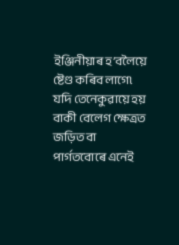ইঞ্জিনীয়াৰ হ’বলৈয়ে ষ্টেণ্ড কৰিব লাগে৷ যদি তেনেকুৱায়ে হয় বাকী বেলেগ ক্ষেত্ৰত জড়িত বা পাৰ্গতবোৰে এনেই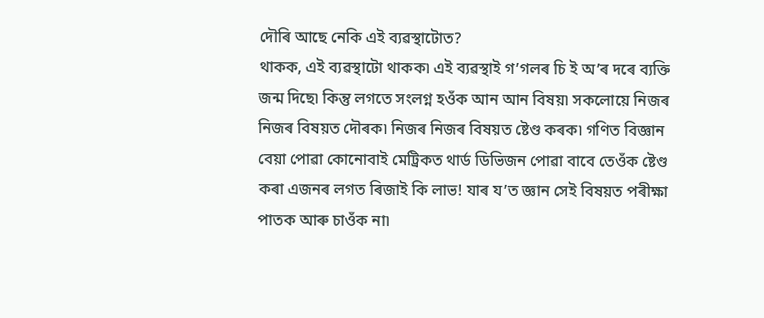দৌৰি আছে নেকি এই ব্যৱস্থাটোত?
থাকক, এই ব্যৱস্থাটো থাকক৷ এই ব্যৱস্থাই গ’গলৰ চি ই অ’ৰ দৰে ব্যক্তি জন্ম দিছে৷ কিন্তু লগতে সংলগ্ন হওঁক আন আন বিষয়৷ সকলোয়ে নিজৰ নিজৰ বিষয়ত দৌৰক৷ নিজৰ নিজৰ বিষয়ত ষ্টেণ্ড কৰক৷ গণিত বিজ্ঞান বেয়া পোৱা কোনোবাই মেট্ৰিকত থাৰ্ড ডিভিজন পোৱা বাবে তেওঁক ষ্টেণ্ড কৰা এজনৰ লগত ৰিজাই কি লাভ! যাৰ য’ত জ্ঞান সেই বিষয়ত পৰীক্ষা পাতক আৰু চাওঁক না৷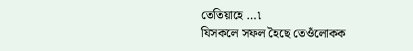তেতিয়াহে …৷
যিসকলে সফল হৈছে তেওঁলোকক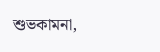শুভকামনা,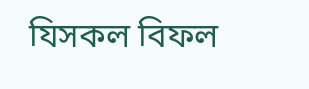যিসকল বিফল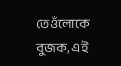তেওঁলোকে বুজক, এই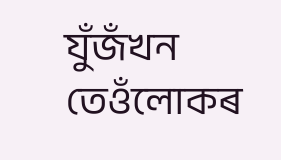যুঁজঁখন তেওঁলোকৰ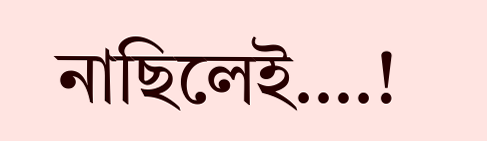নাছিলেই….!